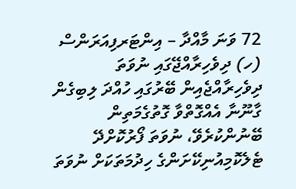72 ވަނަ މާއްދާ – އިންޓަރފިއަރަންސް
(ހ) ދިވެހިރާއްޖޭގައި ނުވަތަ ދިވެހިރާއްޖެއިން ބޭރުގައި ހުއްދަ ލިބިގެން ގާނޫނާ އެއްގޮތްވާ ގޮތުގެމަތިން ބޭނުންކުރެވޭ، ނުވަތަ ފޯރުކޮށްދޭ ޓެލެކޮމިއުނިކޭށަންގެ ހިދުމަތަކަށް ނުވަތަ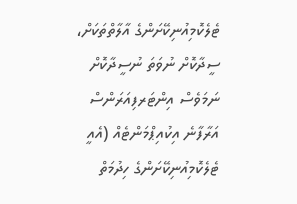ޓެލެކޮމިއުނިކޭށަންގެ އާލާތްތަކަށް، ސީދާކޮށް ނުވަތަ ނުސީދާކޮށް ނަމަވެސް އިންޓަރފިއަރަންސް އަރާފާނެ އިކުއިޕްމަންޓެއް (އެއީ ޓެލެކޮމިއުނިކޭށަންގެ ހިދުމަތް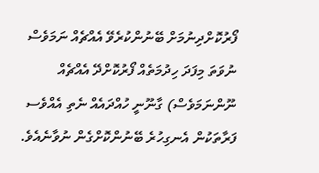ފޯރުކޮށްދިނުމަށް ބޭނުންކުރެވޭ އެއްޗެއް ނަމަވެސް ނުވަތަ މިފަދަ ހިދުމަތެއް ފޯރުކޮށްދޭ އެއްޗެއް ނޫންނަމަވެސް) ގާނޫނީ ހުއްދައެއް ނެތި އެއްވެސ ފަރާތަކުން އެނގިހުރެ ބޭނުންކޮށްގެން ނުވާނެއެވެ.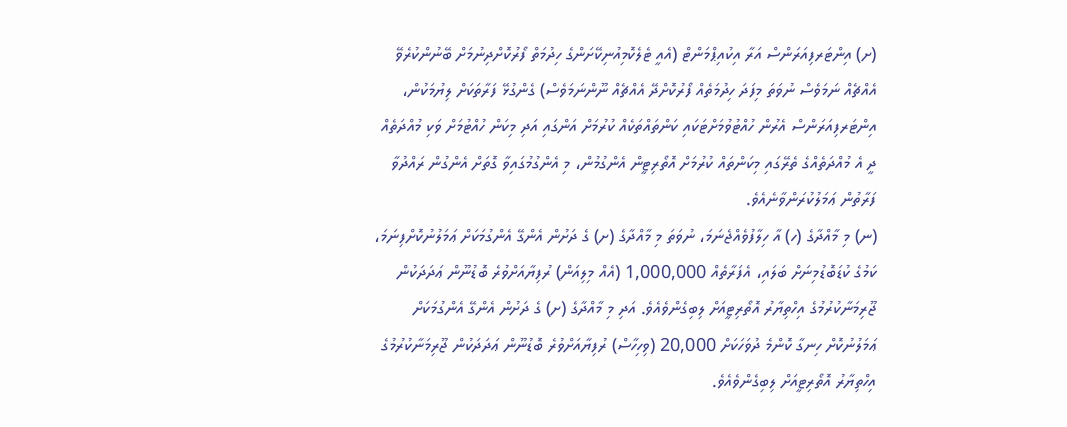(ށ) އިންޓަރފިއަރަންސް އަރާ އިކުއިޕްމަންޓް (އެއީ ޓެލެކޮމިއުނިކޭށަންގެ ހިދުމަތް ފޯރުކޮށްދިނުމަށް ބޭނުންކުރެވޭ އެއްޗެއް ނަމަވެސް ނުވަތަ މިފަދަ ހިދުމަތެއް ފޯރުކޮށްދޭ އެއްޗެއް ނޫންނަމަވެސް) ގެންގުޅޭ ފަރާތަކަށް ލިޔުމަކުން، އިންޓަރފިއަރަންސް އެރުން ހުއްޓުވުމަށްޓަކައި ކަންތައްތަކެއް ކުރުމަށް އަންގައި އަދި މިކަން ހުއްޓުމަށް ވަކި މުއްދަތެއް ދީ އެ މުއްދަތެއްގެ ތެރޭގައި މިކަންތައް ކުރުމަށް އޮތޯރިޓީން އެންގުމުން، މި އެންގުމުގައިވާ ގޮތަށް އެންގުން ރައްދުވާ ފަރާތުން ޢަމަލުކުރަންވާނެއެވެ.
(ނ) މި މާއްދާގެ (ހ) އާ ހިލާފުވެއްޖެނަމަ، ނުވަތަ މި މާއްދާގެ (ށ) ގެ ދަށުން އެންގޭ އެންގުމަކަށް ޢަމަލުނުކޮށްފިނަމަ، ކަމުގެ ކުޑަބޮޑުމިނަށް ބަލައި، އެފަރާތެއް 1,000,000 (އެއް މިލިއަން) ރުފިޔާއަށްވުރެ ބޮޑުނޫން ޢަދަދަކުން ޖޫރިމަނާކުރުމުގެ އިހްތިޔާރު އޮތޯރިޓީއަށް ލިބިގެންވެއެވެ. އަދި މި މާއްދާގެ (ށ) ގެ ދަށުން އެންގޭ އެންގުމަކަށް ޢަމަލުނުކޮށް ހިނގާ ކޮންމެ ދުވަހަކަށް 20,000 (ވިހިހާސް) ރުފިޔާއަށްވުރެ ބޮޑުނޫން ޢަދަދަކުން ޖޫރިމަނާކުރުމުގެ އިހްތިޔާރު އޮތޯރިޓީއަށް ލިބިގެންވެއެވެ.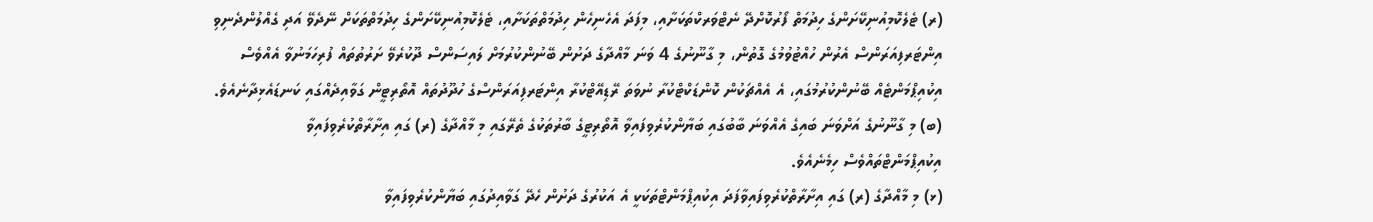(ރ) ޓެލެކޮމިއުނިކޭށަންގެ ހިދުމަތް ފޯރުކޮށްދޭ ނެޓްވަރކްތަކަށާއި، މިފަދަ އެހެނިހެން ހިދުމަތްތަކަށާއި، ޓެލެކޮމިއުނިކޭށަންގެ ހިދުމަތްތަކަށް ނޭދެވޭ އަދި ގެއްލުންދެނިވި އިންޓަރފިއަރަންސް އެރުން ހުއްޓުވުމުގެ ގޮތުން، މި ގާނޫނުގެ 4 ވަނަ މާއްދާގެ ދަށުން ބޭނުންކުރުމަށް ލައިސަންސް ދޫކުރެވޭ ށަރުތުތައް ފުރިހަމަނުވާ އެއްވެސް އިކުއިޕްމަންޓެއް ބޭނުންކުރުމުގައި، އެ އެއްޗަކުން ކޮންޑަކްޓްކުރާ ނުވަތަ ރޭޑިއޭޓްކުރާ އިންޓަރފިއަރަންސްގެ ހުދޫދުތައް އޮތޯރިޓީން ގަވާއިދެއްގައި ކަނޑައެޅިދާނެއެވެ.
(ބ) މި ގާނޫނުގެ އަށްވަނަ ބައިގެ އެއްވަނަ ބާބުގައި ބަޔާންކުރެވިފައިވާ އޮތޯރިޓީގެ ބާރުތަކުގެ ތެރޭގައި މި މާއްދާގެ (ރ) ގައި އިށާރާތްކުރެވިފައިވާ އިކުއިޕްމަންޓްތައްވެސް ހިމެނެއެވެ.
(ޅ) މި މާއްދާގެ (ރ) ގައި އިށާރާތްކުރެވިފައިވާފަދަ އިކުއިޕްމަންޓްތަކަކީ އެ އަކުރުގެ ދަށުން ހެދޭ ގަވާއިދުގައި ބަޔާންކުރެވިފައިވާ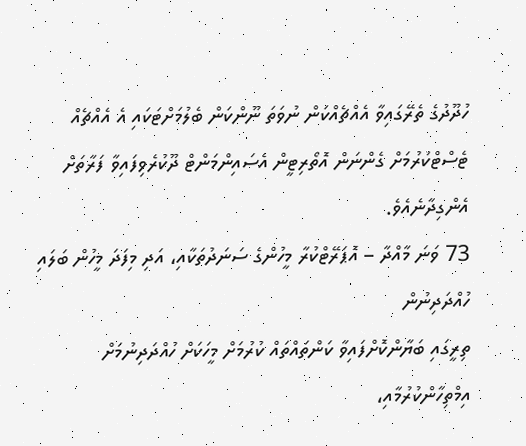ހުދޫދުގެ ތެރޭގައިވާ އެއްޗެއްކަން ނުވަތަ ނޫންކަން ބެލުމަށްޓަކައި އެ އެއްޗެއް ޓެސްޓްކުރުމަށް ގެންނަން އޮތޯރިޓީން އެސައިންމަންޓް ދޫކުރެވިފައިވާ ފަރާތަށް އެންގިދާނެއެވެ.
73 ވަނަ މާއްދާ – އޮޕަރޭޓްކުރާ މީހުންގެ ސަނަދުތަކާއި، އަދި މިފަދަ މީހުން ބަލައި ހުއްދަދިނުން
ތިރީގައި ބަޔާންކޮށްފައިވާ ކަންތައްތައް ކުރުމަށް މީހަކަށް ހުއްދަދިނުމަށް އިމްތިހާންކުރުމާއި،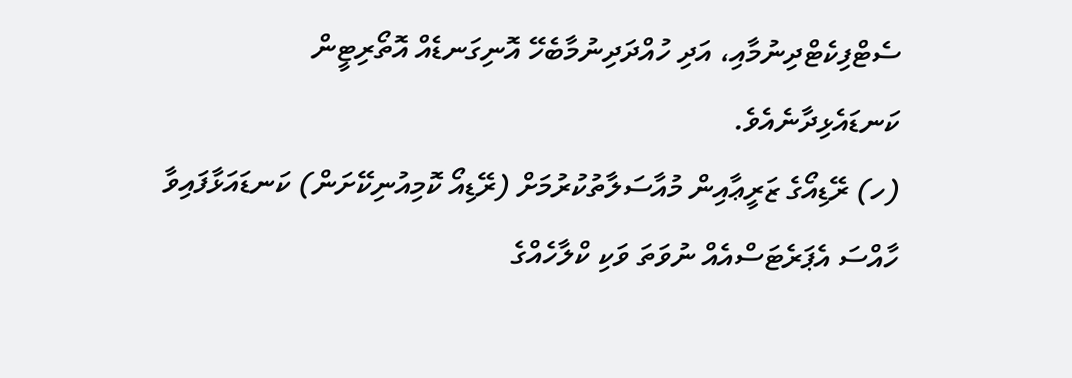ސެޓްފިކެޓްދިނުމާއި، އަދި ހުއްދަދިނުމާބެހޭ އޮނިގަނޑެއް އޮތޯރިޓީން ކަނޑައެޅިދާނެއެވެ.
(ހ) ރޭޑިއޯގެ ޒަރީޢާއިން މުއާސަލާތުކުރުމަށް (ރޭޑިއޯ ކޮމިއުނިކޭށަން) ކަނޑައަޅާފައިވާ ހާއްސަ އެޕަރެޓަސްއެއް ނުވަތަ ވަކި ކްލާހެއްގެ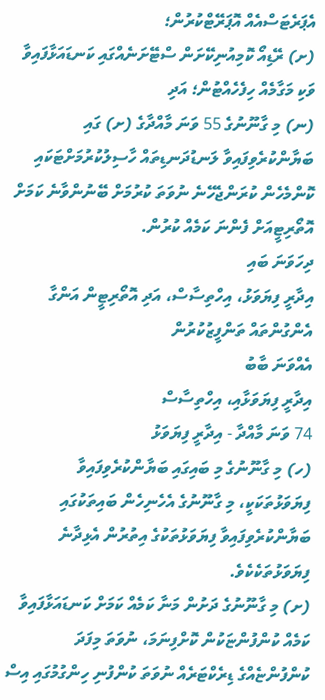އެޕަރެޓަސްއެއް އޮޕަރޭޓްކުރުން؛
(ށ) ރޭޑިއޯ ކޮމިއުނިކޭށަން ސްޓޭށަނެއްގައި ކަނޑައަޅާފައިވާ ވަކި މަގާމެއް ހިފެހެއްޓުން؛ އަދި
(ނ) މި ގާނޫނުގެ 55 ވަނަ މާއްދާގެ (ށ) ގައި ބަޔާންކުރެވިފައިވާ ލަނޑުދަނޑިތައް ހާސިލުކުރުމަށްޓަކައި ކޮންމެހެން ކުރަންޖެހޭނެ ނުވަތަ ކުރުމަށް ބޭނުންވާނެ ކަމަށް އޮތޯރިޓީއަށް ފެންނަ ކަމެއް ކުރުން.
ދިހަވަނަ ބައި
އިދާރީ ފިޔަވަޅު، އިހްތިސާސް، އަދި އޮތޯރިޓީން އަންގާ އެންގުންތައް ތަންފީޒުކުރުން
އެއްވަނަ ބާބު
އިދާރީ ފިޔަވަޅާއި، އިހްތިސާސް
74 ވަނަ މާއްދާ - އިދާރީ ފިޔަވަޅު
(ހ) މި ގާނޫނުގެ މި ބައިގައި ބަޔާންކުރެވިފައިވާ ފިޔަވަޅުތަކަކީ، މި ގާނޫނުގެ އެހެނިހެން ބައިތަކުގައި ބަޔާންކުރެވިފައިވާ ފިޔަވަޅުތަކުގެ އިތުރުން އެޅިދާނެ ފިޔަވަޅުތަކެކެވެ.
(ށ) މި ގާނޫނުގެ ދަށުން މަނާ ކަމެއް ކަމަށް ކަނޑައަޅާފައިވާ ކަމެއް ކުންފުންޏަކުން ކޮށްފިނަމަ، ނުވަތަ މިފަދަ ކުންފުންޏެއްގެ ޑިރެކްޓަރެއް ނުވަތަ ކުންފުނި ހިންގުމުގައި އިސް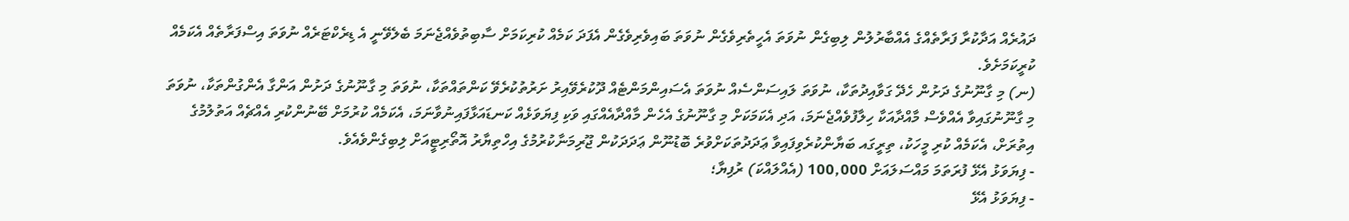ދައުރެއް އަދާކުރާ ފަރާތެއްގެ އެއްބާރުލުން ލިބިގެން ނުވަތަ އެހީތެރިވެގެން ނުވަތަ ބައިވެރިވެގެން އެފަދަ ކަމެއް ކުރިކަމަށް ސާބިތުވެއްޖެނަމަ ބެލެވޭނީ އެ ޑިރެކްޓަރެއް ނުވަތަ އިސްފަރާތެއް އެކަމެއް ކުރީކަމަށެވެ.
(ނ) މި ގާނޫނުގެ ދަށުން ހެދޭ ގަވާއިދުތަކާ، ނުވަތަ ލައިސަންސެއް ނުވަތަ އެސައިންމަންޓެއް ދޫކުރެވޭއިރު ށަރުތުކުރެވޭ ކަންތައްތަކާ، ނުވަތަ މި ގާނޫނުގެ ދަށުން އަންގާ އެންގުންތަކާ، ނުވަތަ މި ގާނޫނުގައިވާ އެއްވެސް މާއްދާއަކާ ހިލާފުވެއްޖެނަމަ، އަދި އެކަމަކަށް މި ގާނޫނުގެ އެހެން މާއްދާއެއްގައި ވަކި ފިޔަވަޅެއް ކަނޑައަޅާފައިނުވާނަމަ، އެކަމެއް ކުރުމަށް ބޭނުންކުރި އެއްޗެއް އަތުލުމުގެ އިތުރަށް، އެކަމެއް ކުރި މީހަކު، ތިރީގައ ބަޔާންކުރެވިފައިވާ ޢަދަދުތަކަށްވުރެ ބޮޑުނޫން ޢަދަދަކުން ޖޫރިމަނާކުރުމުގެ އިހްތިޔާރު އޮތޯރިޓީއަށް ލިބިގެންވެއެވެ.
- ފިޔަވަޅު އެޅޭ ފުރަތަމަ މައްސަލައަށް 100,000 (އެއްލައްކަ) ރުފިޔާ؛
- ފިޔަވަޅު އެޅޭ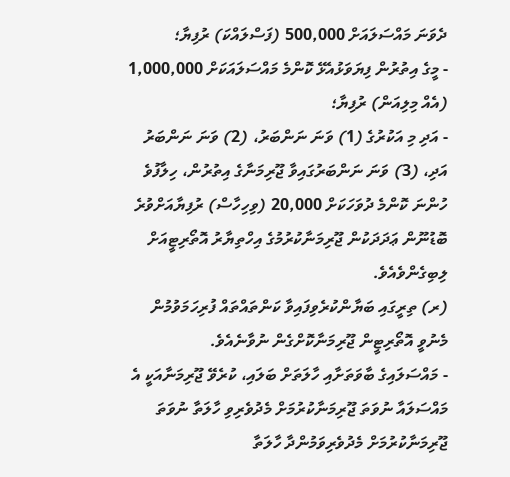ދެވަނަ މައްސަލައަށް 500,000 (ފަސްލައްކަ) ރުފިޔާ؛
- މީގެ އިތުރުން ފިޔަވަޅުއެޅޭ ކޮންމެ މައްސަލައަކަށް 1,000,000 (އެއް މިލިއަން) ރުފިޔާ؛
- އަދި މި އަކުރުގެ (1) ވަނަ ނަންބަރު، (2) ވަނަ ނަންބަރު އަދި، (3) ވަނަ ނަންބަރުގައިވާ ޖޫރިމަނާގެ އިތުރުން، ހިލާފުވެ ހުންނަ ކޮންމެ ދުވަހަކަށް 20,000 (ވިހިހާސް) ރުފިޔާއަށްވުރެ ބޮޑުނޫން ޢަދަދަކުން ޖޫރިމަނާކުރުމުގެ އިހްތިޔާރު އޮތޯރިޓީއަށް ލިބިގެންވެއެވެ.
(ރ) ތިރީގައި ބަޔާންކުރެވިފައިވާ ކަންތައްތައް ފުރިހަމަވުމުން މެނުވީ އޮތޯރިޓީން ޖޫރިމަނާކޮށްގެން ނުވާނެއެވެ.
- މައްސަލައިގެ ބާވަތަށާއި ހާލަތަށް ބަލައި، ކުރެވޭ ޖޫރިމަނާއަކީ އެ މައްސަލައާ ނުވަތަ ޖޫރިމަނާކުރުމަށް މެދުވެރިވި ހާލަތާ ނުވަތަ ޖޫރިމަނާކުރުމަށް މެދުވެރިވަމުންދާ ހާލަތާ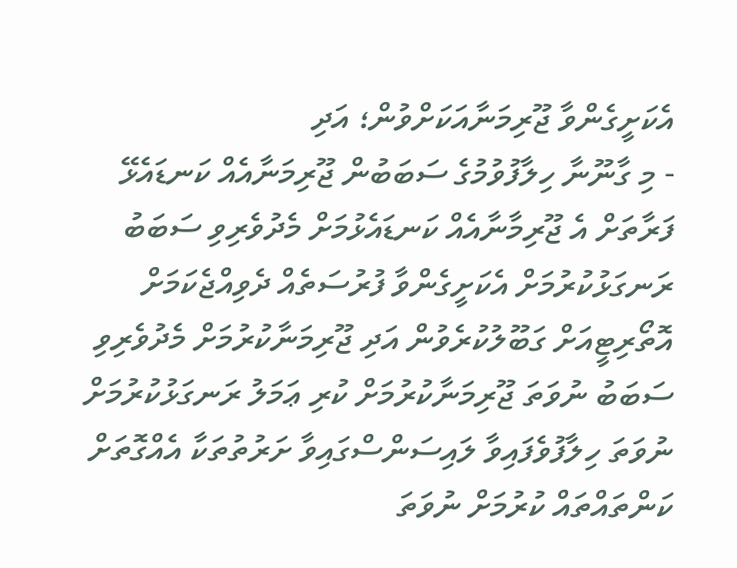އެކަށީގެންވާ ޖޫރިމަނާއަކަށްވުން؛ އަދި
- މި ގާނޫނާ ހިލާފުވުމުގެ ސަބަބުން ޖޫރިމަނާއެއް ކަނޑައެޅޭ ފަރާތަށް އެ ޖޫރިމާނާއެއް ކަނޑައެޅުމަށް މެދުވެރިވި ސަބަބު ރަނގަޅުކުރުމަށް އެކަށީގެންވާ ފުރުސަތެއް ދެވިއްޖެކަމަށް އޮތޯރިޓީއަށް ގަބޫލުކުރެވުން އަދި ޖޫރިމަނާކުރުމަށް މެދުވެރިވި ސަބަބު ނުވަތަ ޖޫރިމަނާކުރުމަށް ކުރި ޢަމަލު ރަނގަޅުކުރުމަށް ނުވަތަ ހިލާފުވެފައިވާ ލައިސަންސްގައިވާ ށަރުތުތަކާ އެއްގޮތަށް ކަންތައްތައް ކުރުމަށް ނުވަތަ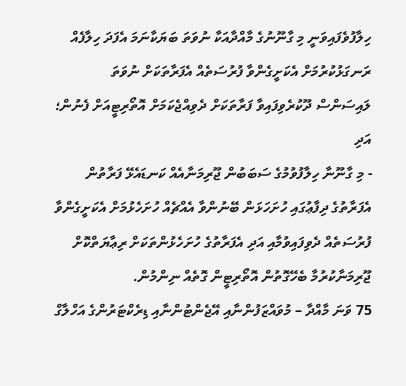ހިލާފުވެފައިވަނީ މި ގާނޫނުގެ މާއްދާއަކާ ނުވަތަ ބަޔަކާނަމަ އެފަދަ ހިލާފެއް ރަނގަޅުކުރުމަށް އެކަށީގެންވާ ފުރުސަތެއް އެފަރާތަކަށް ނުވަތަ ލައިސަންސް ދޫކުރެވިފައިވާ ފަރާތަކަށް ދެވިއްޖެކަމަށް އޮތޯރިޓީއަށް ފެނުން؛ އަދި
- މި ގާނޫނާ ހިލާފުވުމުގެ ސަބަބުން ޖޫރިމަނާއެއް ކަނޑައެޅޭ ފަރާތުން އެފަރާތުގެ ދިފާޢުގައި ހުށަހަޅަން ބޭނުންވާ އެއްޗެއް ހުށަހެޅުމަށް އެކަށީގެންވާ ފުރުސަތެއް ދެވިފައިވުމާއި އަދި އެފަރާތުގެ ހުށަހެޅުންތަކަށް ރިޢާޔަތްކޮށް ޖޫރިމަނާކުރުމާ ބެހޭގޮތުން އޮތޯރިޓީން ގޮތެއް ނިންމުން.
75 ވަނަ މާއްދާ – މުވައްޒަފުންނާއި އޭޖެންޓުންނާއި ޑިރެކްޓަރުންގެ އަހްލާގް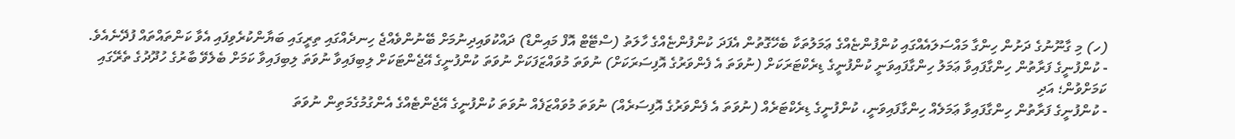(ހ) މި ގާނޫނުގެ ދަށުން ހިންގާ މައްސަލައެއްގައި ކުންފުންޏެއްގެ ޢަމަލުތަކާ ބެހޭގޮތުން އެފަދަ ކުންފުންޏެއްގެ ހާލަތު (ސްޓޭޓް އޮފް މައިންޑް) ދައްކުވައިދިނުމަށް ބޭނުންވެއްޖެ ހިނދެއްގައި ތިރީގައި ބަޔާންކުރެވިފައި އެވާ ކަންތައްތައް ފުދޭނެއެވެ.
- ކުންފުނީގެ ފަރާތުން ހިންގާފައިވާ ޢަމަލު ހިންގާފައިވަނީ ކުންފުނީގެ ޑިރެކްޓަރަކަށް (ނުވަތަ އެ ފެންވަރުގެ އޮފިސަރަކަށް) ނުވަތަ މުވައްޒަފަކަށް ނުވަތަ ކުންފުނީގެ އޭޖެންޓަކަށް ލިބިފައިވާ ނުވަތަ ލިބިފައިވާ ކަމަށް ބެލެވޭ ބާރުގެ ހުދޫދުގެ ތެރޭގައި ކަމަށްވުން؛ އަދި
- ކުންފުނީގެ ފަރާތުން ހިންގާފައިވާ ޢަމަލެއް ހިންގާފައިވަނީ، ކުންފުނީގެ ޑިރެކްޓަރެއް (ނުވަތަ އެ ފެންވަރުގެ އޮފިސަރެއް) ނުވަތަ މުވައްޒަފެއް ނުވަތަ ކުންފުނީގެ އޭޖެންޓެއްގެ އެންގުމުގެމަތިން ނުވަތަ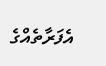އެފަރާތެއްގެ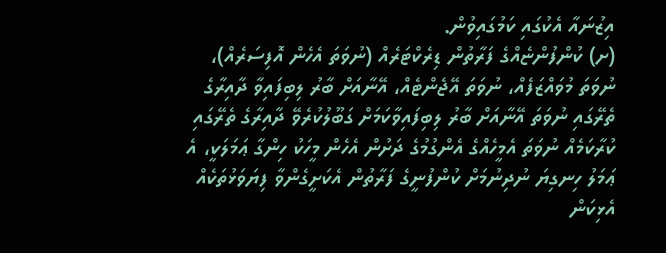އިޒުނައާ އެކުގައި ކަމުގައިވުން.
(ށ) ކުންފުންޏެއްގެ ފަރާތުން ޑިރެކްޓަރެއް (ނުވަތަ އެހެން އޮފިސަރެއް)، ނުވަތަ މުވައްޒަފެއް، ނުވަތަ އޭޖެންޓެއް، އޭނާއަށް ބާރު ލިބިފައިވާ ދާއިރާގެ ތެރޭގައި ނުވަތަ އޭނާއަށް ބާރު ލިބިފައިވާކަމަށް ގަބޫލުކުރެވޭ ދާއިރާގެ ތެރޭގައި ކުރާކަމެއް ނުވަތަ އެމީހެއްގެ އެންގުމުގެ ދަށުން އެހެން މީހަކު ހިންގާ ޢަމަލަކީ، އެ ޢަމަލު ހިނގިޔަ ނުދިނުމަށް ކުންފުނީގެ ފަރާތުން އެކަށީގެންވާ ފިޔަވަޅުތަކެއް އެޅިކަން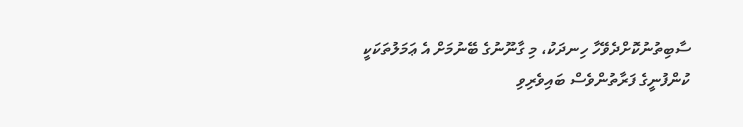ސާބިތުނުކޮށްދެވޭހާ ހިނދަކު، މި ގާނޫނުގެ ބޭނުމަށް އެ ޢަމަލުތަކަކީ ކުންފުނީގެ ފަރާތުންވެސް ބައިވެރިވި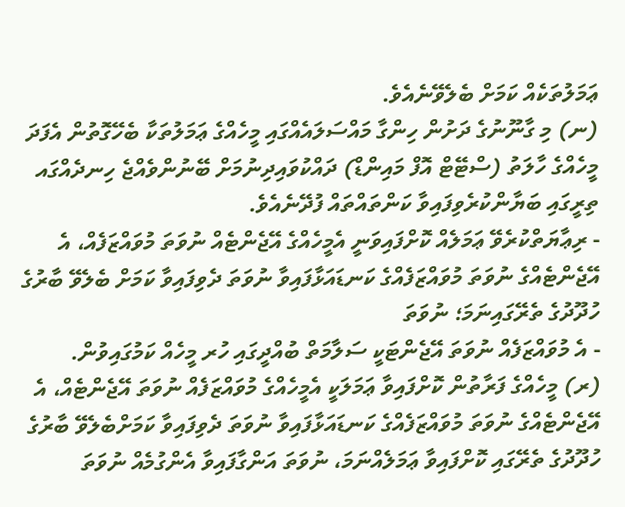ޢަމަލުތަކެއް ކަމަށް ބެލެވޭނެއެވެ.
(ނ) މި ގާނޫނުގެ ދަށުން ހިންގާ މައްސަލައެއްގައި މީހެއްގެ ޢަމަލުތަކާ ބެހޭގޮތުން އެފަދަ މީހެއްގެ ހާލަތު (ސްޓޭޓް އޮފް މައިންޑް) ދައްކުވައިދިނުމަށް ބޭނުންވެއްޖެ ހިނދެއްގައ ތިރީގައި ބަޔާންކުރެވިފައިވާ ކަންތައްތައް ފުދޭނެއެވެ.
- ރިޢާޔަތްކުރެވޭ ޢަމަލެއް ކޮށްފައިވަނީ އެމީހެއްގެ އޭޖެންޓެއް ނުވަތަ މުވައްޒަފެއް، އެ އޭޖެންޓެއްގެ ނުވަތަ މުވައްޒަފެއްގެ ކަނޑައަޅާފައިވާ ނުވަތަ ދެވިފައިވާ ކަމަށް ބެލެވޭ ބާރުގެ ހުދޫދުގެ ތެރޭގައިނަމަ؛ ނުވަތަ
- އެ މުވައްޒަފެއް ނުވަތަ އޭޖެންޓަކީ ސަލާމަތް ބުއްދީގައި ހުރ މީހެއް ކަމުގައިވުން.
(ރ) މީހެއްގެ ފަރާތުން ކޮށްފައިވާ ޢަމަލަކީ އެމީހެއްގެ މުވައްޒަފެއް ނުވަތަ އޭޖެންޓެއް، އެ އޭޖެންޓެއްގެ ނުވަތަ މުވައްޒަފެއްގެ ކަނޑައަޅާފައިވާ ނުވަތަ ދެވިފައިވާ ކަމަށްބެލެވޭ ބާރުގެ ހުދޫދުގެ ތެރޭގައި ކޮށްފައިވާ ޢަމަލެއްނަމަ، ނުވަތަ އަންގާފައިވާ އެންގުމެއް ނުވަތަ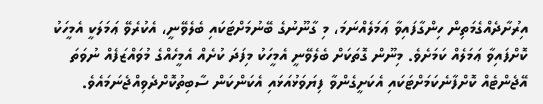އިރުށާދެއްގެމަތިން ހިންގާފައިވާ ޢަމަލެއްނަމަ، މި ގާނޫނުގެ ބޭނުމަށްޓަކައި ބެލެވޭނީ، އެކުރެވޭ ޢަމަލަކީ އެމީހަކު ކޮށްފައިވާ ޢަމަލެއް ކަމަށެވެ. މިނޫން ގޮތަކަށް ބެލެވޭނީ އެމީހަކު މިފަދަ ކުށެއް އެމީހެއްގެ މުވައްޒަފެއް ނުވަތަ އޭޖެންޓެއް ކޮށްފާނެކަމަށްޓަކައި އެކަށީގެންވާ ފިޔަވަޅުއަޅައި އެކަންކަން ސާބިތުކޮށްދެވިއްޖެނަމައެވެ.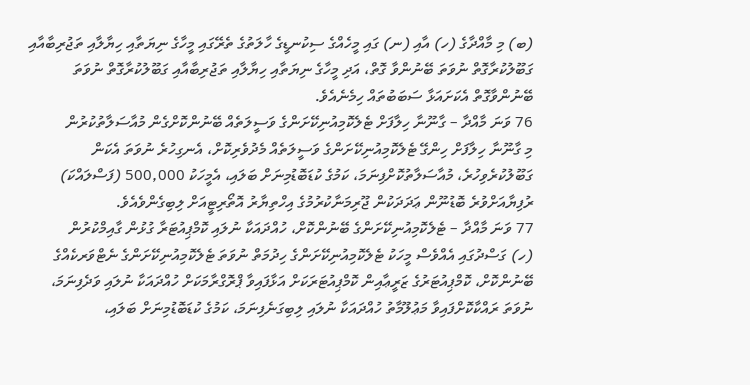(ބ) މި މާއްދާގެ (ހ) އާއި (ނ) ގައި މީހެއްގެ ސިކުނޑީގެ ހާލަތުގެ ތެރޭގައި މީހާގެ ނިޔަތާއި ހިޔާލާއި ތަޖުރިބާއާއި ގަބޫލުކުރާގޮތް ނުވަތަ ބޭނުންވާ ގޮތް، އަދި މީހާގެ ނިޔަތާއި ހިޔާލާއި ތަޖުރިބާއާއި ގަބޫލުކުރާގޮތް ނުވަތަ ބޭނުންވާގޮތް އެކަށައަޅާ ސަބަބުތައް ހިމެނެއެވެ.
76 ވަނަ މާއްދާ – ގާނޫނާ ހިލާފަށް ޓެލެކޮމިއުނިކޭށަންގެ ވަސީލަތެއް ބޭނުންކޮށްގެން މުއާސަލާތުކުރުން
މި ގާނޫނާ ހިލާފަށް ހިންގޭ ޓެލެކޮމިއުނިކޭށަންގެ ވަސީލަތެއް މެދުވެރިކޮށް، އެނގިހުރެ ނުވަތަ އެކަން ގަބޫލުކުރެވިހުރެ، މުއާސަލާތުކޮށްފިނަމަ، ކަމުގެ ކުޑަބޮޑުމިނަށް ބަލައި، އެމީހަކު 500,000 (ފަސްލައްކަ) ރުފިޔާއަށްވުރެ ބޮޑުނޫން ޢަދަދަކުން ޖޫރިމަނާކުރުމުގެ އިހްތިޔާރު އޮތޯރިޓީއަށް ލިބިގެންވެއެވެ.
77 ވަނަ މާއްދާ – ޓެލެކޮމިއުނިކޭށަންގެ ބޭނުންކޮށް، ހުއްދައަކާ ނުލައި ކޮމްޕިއުޓަރާ ގުޅުން ގާއިމްކުރުން
(ހ) ގަސްދުގައި އެއްވެސް މީހަކު ޓެލެކޮމިއުނިކޭށަންގެ ހިދުމަތް ނުވަތަ ޓެލެކޮމިއުނިކޭށަންގެ ނެޓްވަރކެއްގެ ބޭނުންކޮށް، ކޮމްޕިއުޓަރުގެ ޒަރީޢާއިން ކޮމްޕިއުޓަރަކަށް އަޅާފައިވާ ޕްރޮގްރާމަކަށް ހުއްދައަކާ ނުލައި ވަދެފިނަމަ، ނުވަތަ ރައްކާކޮށްފައިވާ މަޢުލޫމާތު ހުއްދައަކާ ނުލައި ލިބިގަނެފިނަމަ، ކަމުގެ ކުޑަބޮޑުމިނަށް ބަލައި،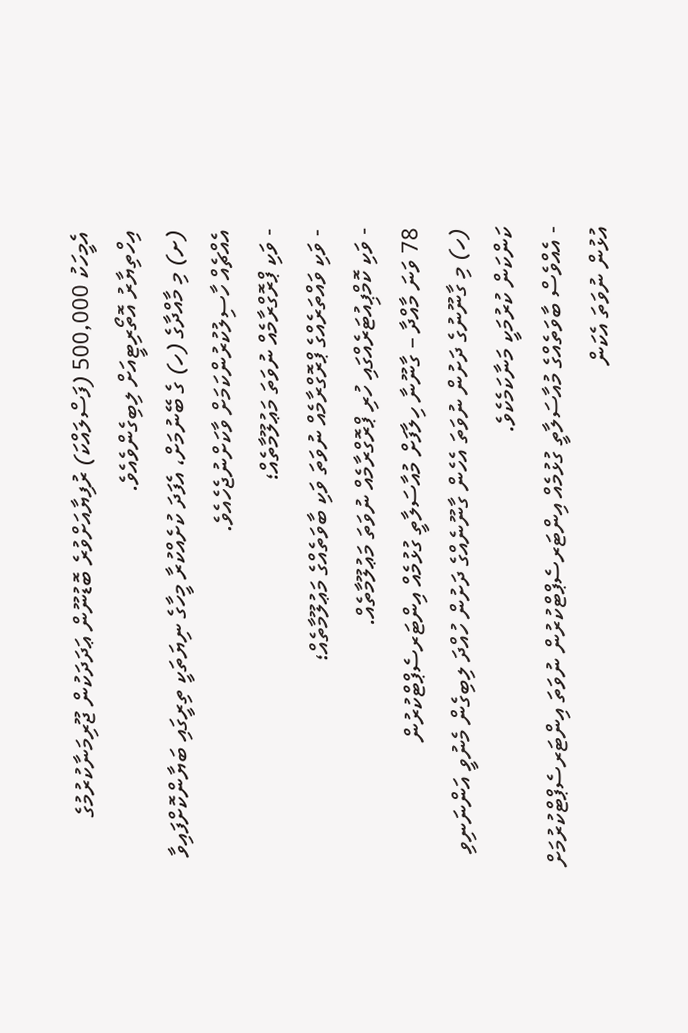އެމީހަކު 500,000 (ފަސްލައްކަ) ރުފިޔާއަށްވުރެ ބޮޑުނޫން ޢަދަދަކުން ޖޫރިމަނާކުރުމުގެ އިހްތިޔާރު އޮތޯރިޓީއަށް ލިބިގެންވެއެވެ.
(ށ) މި މާއްދާގެ (ހ) ގެ ބޭނުމަށް، އެފަދަ ކުށެއްކުރާ މީހާގެ ނިޔަތަކީ ތިރީގައި ބަޔާންކޮށްފައިވާ އެއްޗެއް ހާސިލުކުރުންކަމަށް ވާކަށްނުޖެހެއެވެ.
- ވަކި ޕްރޮގްރާމެއް ނުވަތަ މަޢުލޫމާތެއް؛
- ވަކި ވައްތަރެއްގެ ޕްރޮގްރާމެއް ނުވަތަ ވަކި ބާވަތެއްގެ މަޢުލޫމާތެއް؛
- ވަކި ކޮމްޕިއުޓަރެއްގައި ހުރި ޕްރޮގްރާމެއް ނުވަތަ މަޢުލޫމާތެއް.
78 ވަނަ މާއްދާ – ގާނޫނާ ހިލާފަށް މުއާސަލާތީ ގުޅުމެއް އިންޓަރސެޕްޓްކުރުން
(ހ) މި ގާނޫނުގެ ދަށުން ނުވަތަ އެހެން ގާނޫނެއްގެ ދަށުން ހުއްދަ ލިބިގެން މެނުވީ އަންނަނިވި ކަންކަން ކުރުމަކީ މަނާކަމެކެވެ.
- އެއްވެސް ބާވަތެއްގެ މުއާސަލާތީ ގުޅުމެއް އިންޓަރސެޕްޓްކުރުން ނުވަތަ އިންޓަރސެޕްޓްކުރުމަށް އުޅުން ނުވަތަ އެކަން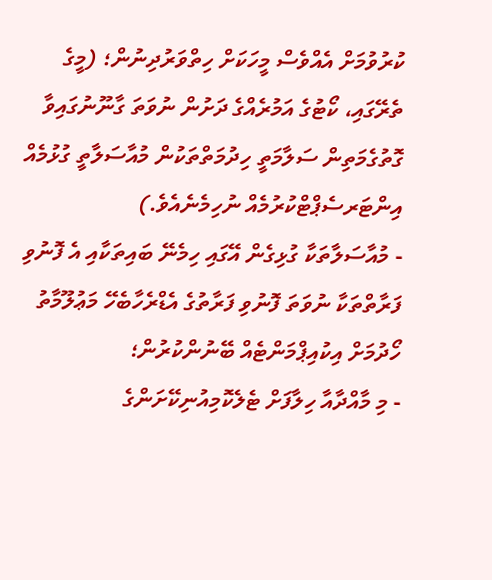ކުރުވުމަށް އެއްވެސް މީހަކަށް ހިތްވަރުދިނުން؛ (މީގެ ތެރޭގައި، ކޯޓުގެ އަމުރެއްގެ ދަށުން ނުވަތަ ގާނޫނުގައިވާ ގޮތުގެމަތިން ސަލާމަތީ ހިދުމަތްތަކުން މުއާސަލާތީ ގުޅުމެއް އިންޓަރސެޕްޓްކުރުމެއް ނުހިމެނެއެވެ.)
- މުއާސަލާތަކާ ގުޅިގެން އޭގައި ހިމެނޭ ބައިތަކާއި އެ ފޮނުވި ފަރާތްތަކާ ނުވަތަ ފޮނުވި ފަރާތުގެ އެޑްރެހާބެހޭ މަޢުލޫމާތު ހޯދުމަށް އިކުއިޕްމަންޓެއް ބޭނުންކުރުން؛
- މި މާއްދާއާ ހިލާފަށް ޓެލެކޮމިއުނިކޭށަންގެ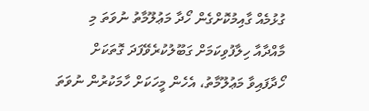ގުޅުމެއް ގާއިމުކޮށްގެން ހޯދާ މަޢުލޫމާތު ނުވަތަ މި މާއްދާއާ ހިލާފުވިކަމަށް ގަބޫލުކުރެވޭފަދަ ގޮތަކަށް ހޯދާފައިވާ މަޢުލޫމާތު، އެހެން މީހަކަށް ހާމަކުރުން ނުވަތަ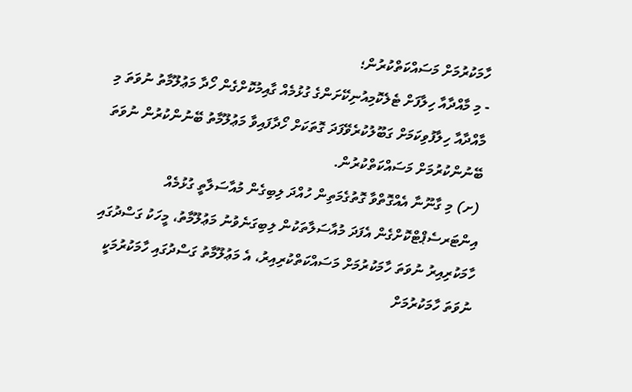ހާމަކުރުމަށް މަސައްކަތްކުރުން؛
- މި މާއްދާއާ ހިލާފަށް ޓެލެކޮމިއުނިކޭށަންގެ ގުޅުމެއް ގާއިމުކޮށްގެން ހޯދާ މަޢުލޫމާތު ނުވަތަ މި މާއްދާއާ ހިލާފުވިކަމަށް ގަބޫލުކުރެވޭފަދަ ގޮތަކަށް ހޯދާފައިވާ މަޢުލޫމާތު ބޭނުންކުރުން ނުވަތަ ބޭނުންކުރުމަށް މަސައްކަތްކުރުން.
(ށ) މި ގާނޫނާ އެއްގޮތްވާ ގޮތުގެމަތިން ހުއްދަ ލިބިގެން މުއާސަލާތީ ގުޅުމެއް އިންޓަރސެޕްޓްކޮށްގެން އެފަދަ މުއާސަލާތަކުން ލިބިގަނެވުނު މަޢުލޫމާތު، މީހަކު ގަސްދުގައި ހާމަކުރިއިރު ނުވަތަ ހާމަކުރުމަށް މަސައްކަތްކުރިއިރު، އެ މަޢުލޫމާތު ގަސްދުގައި ހާމަކުރުމަކީ ނުވަތަ ހާމަކުރުމަށް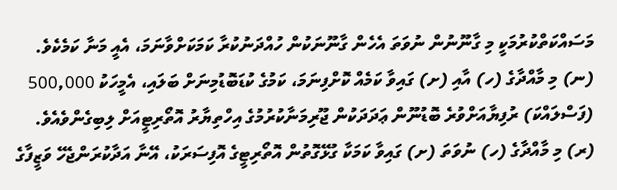މަސައްކަތްކުރުމަކީ މި ގާނޫނުން ނުވަތަ އެހެން ގާނޫނަކުން ހުއްދަނުކުރާ ކަމަކަށްވާނަމަ، އެއީ މަނާ ކަމެކެވެ.
(ނ) މި މާއްދާގެ (ހ) އާއި (ށ) ގައިވާ ކަމެއް ކޮށްފިނަމަ، ކަމުގެ ކުޑަބޮޑުމިނަށް ބަލައި، އެމީހަކު 500,000 (ފަސްލައްކަ) ރުފިޔާއަށްވުރެ ބޮޑުނޫން ޢަދަދަކުން ޖޫރިމަނާކުރުމުގެ އިހްތިޔާރު އޮތޯރިޓީއަށް ލިބިގެންވެއެވެ.
(ރ) މި މާއްދާގެ (ހ) ނުވަތަ (ށ) ގައިވާ ކަމަކާ ގުޅޭގޮތުން އޮތޯރިޓީގެ އޮފިސަރަކު، އޭނާ އަދާކުރަންޖެހޭ ވަޒީފާގެ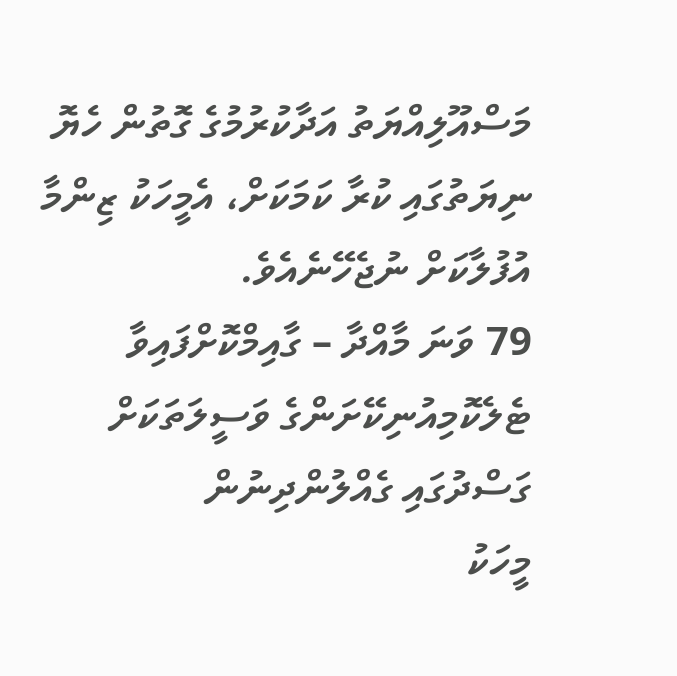މަސްއޫލިއްޔަތު އަދާކުރުމުގެ ގޮތުން ހެޔޮ ނިޔަތުގައި ކުރާ ކަމަކަށް، އެމީހަކު ޒިންމާ އުފުލާކަށް ނުޖެހޭނެއެވެ.
79 ވަނަ މާއްދާ – ގާއިމްކޮށްފައިވާ ޓެލެކޮމިއުނިކޭށަންގެ ވަސީލަތަކަށް ގަސްދުގައި ގެއްލުންދިނުން
މީހަކު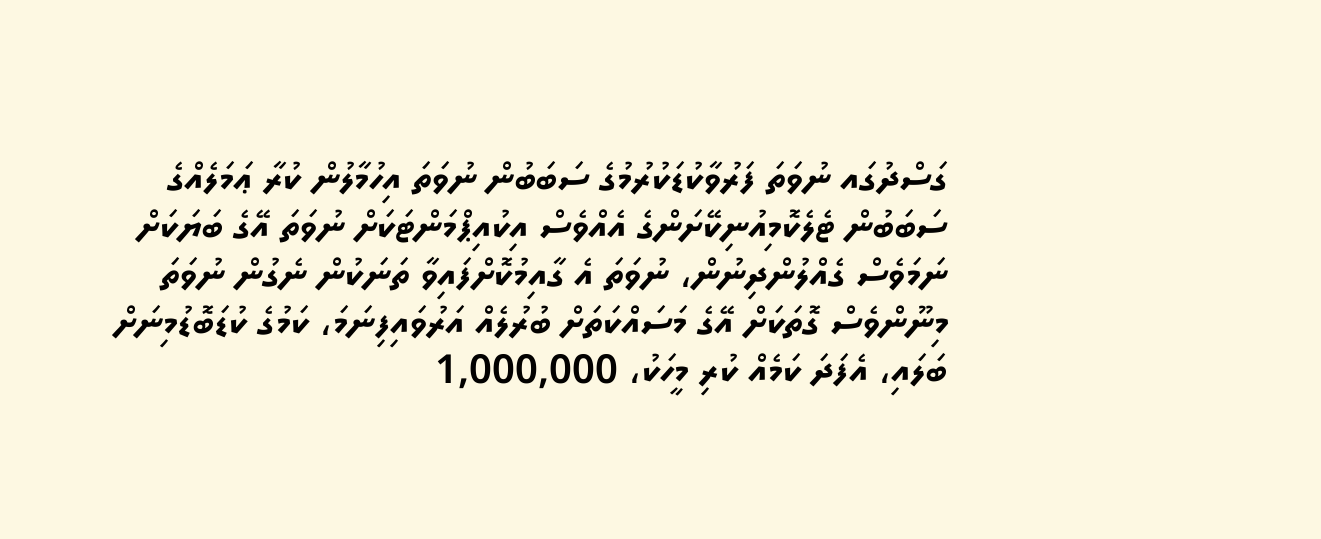ގަސްދުގައ ނުވަތަ ފަރުވާކުޑަކުރުމުގެ ސަބަބުން ނުވަތަ އިހުމާލުން ކުރާ ޢަމަލެއްގެ ސަބަބުން ޓެލެކޮމިއުނިކޭށަންގެ އެއްވެސް އިކުއިޕްމަންޓަކަށް ނުވަތަ އޭގެ ބަޔަކަށް ނަމަވެސް ގެއްލުންދިނުން، ނުވަތަ އެ ގާއިމުކޮށްފައިވާ ތަނަކުން ނެގުން ނުވަތަ މިނޫންވެސް ގޮތަކަށް އޭގެ މަސައްކަތަށް ބުރުލެއް އަރުވައިފިނަމަ، ކަމުގެ ކުޑަބޮޑުމިނަށް ބަލައި، އެފަދަ ކަމެއް ކުރި މީހަކު، 1,000,000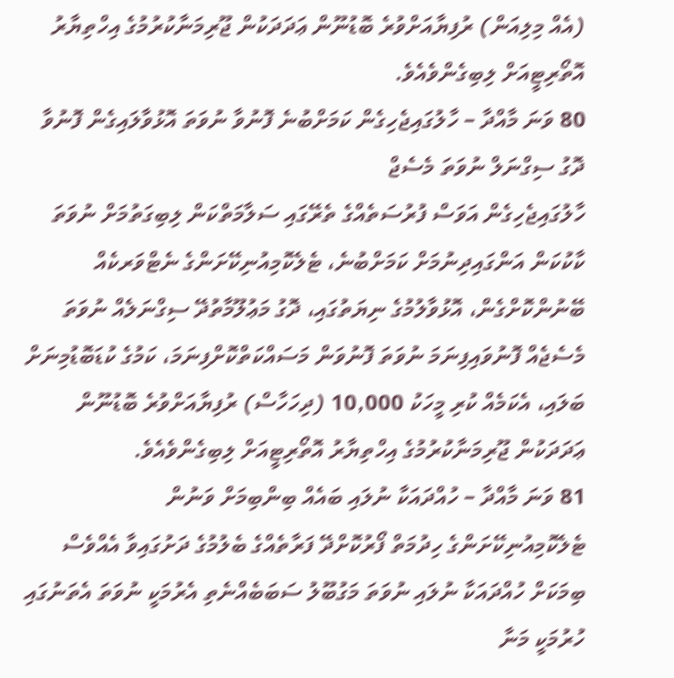(އެއް މިލިއަން) ރުފިޔާއަށްވުރެ ބޮޑުނޫން ޢަދަދަކުން ޖޫރިމަނާކުރުމުގެ އިހްތިޔާރު އޮތޯރިޓީއަށް ލިބިގެންވެއެވެ.
80 ވަނަ މާއްދާ – ހާލުގައިޖެހިގެން ކަމަށްބުނެ ފޮނުވާ ނުވަތަ އޮޅުވާލައިގެން ފޮނުވާ ދޮގު ސިގްނަލް ނުވަތަ މެސެޖް
ހާލުގައިޖެހިގެން އަވަސް ފުރުސަތެއްގެ ތެރޭގައި ސަލާމަތްކަން ލިބިގަތުމަށް ނުވަތަ ކާކުކަން އަންގައިދިނުމަށް ކަމަށްބުނެ، ޓެލެކޮމިއުނިކޭށަންގެ ނެޓްވަރކެއް ބޭނުންކޮށްގެން، އޮޅުވާލުމުގެ ނިޔަތުގައި، ދޮގު މަޢުލޫމާތުދޭ ސިގްނަލެއް ނުވަތަ މެސެޖެއް ފޮނުވައިފިނަމަ ނުވަތަ ފޮނުވަން މަސައްކަތްކޮށްފިނަމަ، ކަމުގެ ކުޑަބޮޑުމިނަށް ބަލައި، އެކަމެއް ކުރި މީހަކު 10,000 (ދިހަހާސް) ރުފިޔާއަށްވުރެ ބޮޑުނޫން ޢަދަދަކުން ޖޫރިމަނާކުރުމުގެ އިހްތިޔާރު އޮތޯރިޓީއަށް ލިބިގެންވެއެވެ.
81 ވަނަ މާއްދާ – ހުއްދައަކާ ނުލައި ބައެއް ބިންބިމަށް ވަނުން
ޓެލެކޮމިއުނިކޭށަންގެ ހިދުމަތް ފޯރުކޮށްދޭ ފަރާތެއްގެ ބެލުމުގެ ދަށުގައިވާ އެއްވެސް ބިމަކަށް ހުއްދައަކާ ނުލައި ނުވަތަ މަގުބޫލު ސަބަބެއްނެތި އެރުމަކީ ނުވަތަ އެތަނުގައި ހުރުމަކީ މަނާ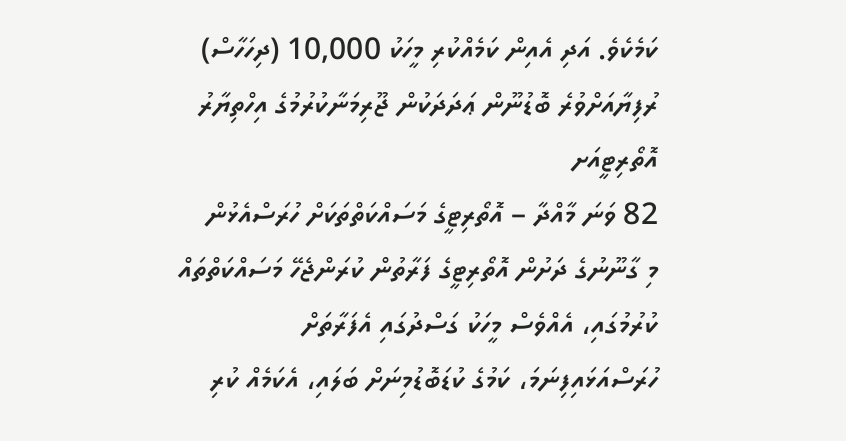ކަމެކެވެ. އަދި އެއިން ކަމެއްކުރި މީހަކު 10,000 (ދިހަހާސް) ރުފިޔާއަށްވުރެ ބޮޑުނޫން ޢަދަދަކުން ޖޫރިމަނާކުރުމުގެ އިހްތިޔާރު އޮތޯރިޓީއަށ
82 ވަނަ މާއްދާ – އޮތޯރިޓީގެ މަސައްކަތްތަކަށް ހުރަސްއެޅުން
މި ގާނޫނުގެ ދަށުން އޮތޯރިޓީގެ ފަރާތުން ކުރަންޖެހޭ މަސައްކަތްތައް ކުރުމުގައި، އެއްވެސް މީހަކު ގަސްދުގައި އެފަރާތަށް ހުރަސްއަޅައިފިނަމަ، ކަމުގެ ކުޑަބޮޑުމިނަށް ބަލައި، އެކަމެއް ކުރި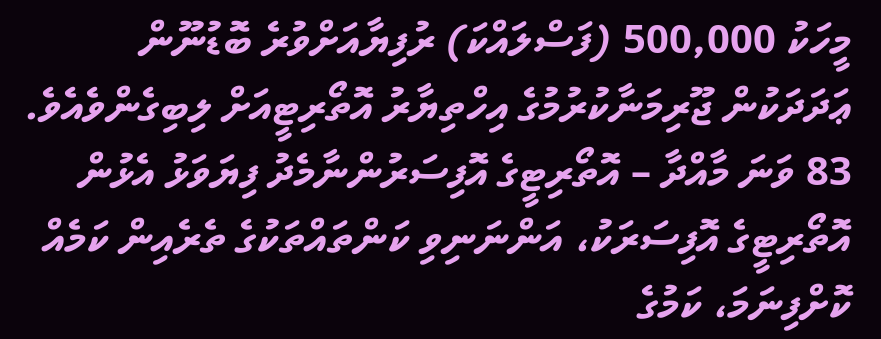މީހަކު 500,000 (ފަސްލައްކަ) ރުފިޔާއަށްވުރެ ބޮޑުނޫން ޢަދަދަކުން ޖޫރިމަނާކުރުމުގެ އިހްތިޔާރު އޮތޯރިޓީއަށް ލިބިގެންވެއެވެ.
83 ވަނަ މާއްދާ – އޮތޯރިޓީގެ އޮފިސަރުންނާމެދު ފިޔަވަޅު އެޅުން
އޮތޯރިޓީގެ އޮފިސަރަކު، އަންނަނިވި ކަންތައްތަކުގެ ތެރެއިން ކަމެއް ކޮށްފިނަމަ، ކަމުގެ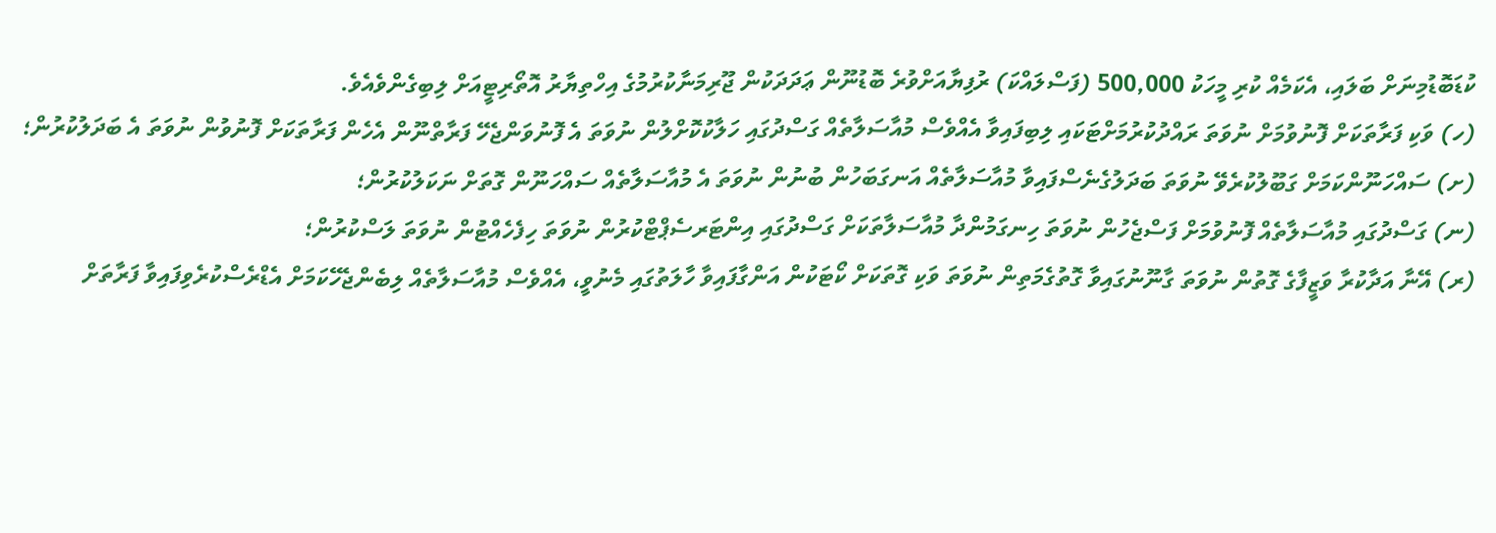ކުޑަބޮޑުމިނަށް ބަލައި، އެކަމެއް ކުރި މީހަކު 500,000 (ފަސްލައްކަ) ރުފިޔާއަށްވުރެ ބޮޑުނޫން ޢަދަދަކުން ޖޫރިމަނާކުރުމުގެ އިހްތިޔާރު އޮތޯރިޓީއަށް ލިބިގެންވެއެވެ.
(ހ) ވަކި ފަރާތަކަށް ފޮނުވުމަށް ނުވަތަ ރައްދުކުރުމަށްޓަކައި ލިބިފައިވާ އެއްވެސް މުއާސަލާތެއް ގަސްދުގައި ހަލާކުކޮށްލުން ނުވަތަ އެ ފޮނުވަންޖެހޭ ފަރާތްނޫން އެހެން ފަރާތަކަށް ފޮނުވުން ނުވަތަ އެ ބަދަލުކުރުން؛
(ށ) ސައްހަނޫންކަމަށް ގަބޫލުކުރެވޭ ނުވަތަ ބަދަލުގެނެސްފައިވާ މުއާސަލާތެއް އަނގަބަހުން ބުނުން ނުވަތަ އެ މުއާސަލާތެއް ސައްހަނޫން ގޮތަށް ނަކަލުކުރުން؛
(ނ) ގަސްދުގައި މުއާސަލާތެއް ފޮނުވުމަށް ފަސްޖެހުން ނުވަތަ ހިނގަމުންދާ މުއާސަލާތަކަށް ގަސްދުގައި އިންޓަރސެޕްޓްކުރުން ނުވަތަ ހިފެހެއްޓުން ނުވަތަ ލަސްކުރުން؛
(ރ) އޭނާ އަދާކުރާ ވަޒީފާގެ ގޮތުން ނުވަތަ ގާނޫނުގައިވާ ގޮތުގެމަތިން ނުވަތަ ވަކި ގޮތަކަށް ކޯޓަކުން އަންގާފައިވާ ހާލަތުގައި މެނުވީ، އެއްވެސް މުއާސަލާތެއް ލިބެންޖެހޭކަމަށް އެޑްރެސްކުރެވިފައިވާ ފަރާތަށް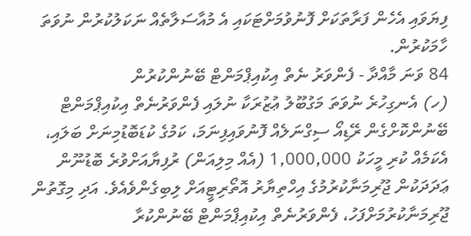ފިޔަވައި އެހެން ފަރާތަކަށް ފޮނުވުމަށްޓަކައި އެ މުއާސަލާތެއް ނަކަލުކުރުން ނުވަތަ ހާމަކުރުން.
84 ވަނަ މާއްދާ - ފެންވަރު ނެތް އިކުއިޕްމަންޓް ބޭނުންކުރުން
(ހ) އެނގިހުރެ ނުވަތަ މަގުބޫލު ޢުޒުރަކާ ނުލައި ފެންވަރުނެތް އިކުއިޕްމަންޓް ބޭނުންކޮށްގެން ރޭޑިއޯ ސިގްނަލެއް ފޮނުވައިފިނަމަ، ކަމުގެ ކުޑަބޮޑުމިނަށް ބަލައި، އެކަމެއް ކުރި މީހަކު 1,000,000 (އެއް މިލިއަން) ރުފިޔާއަށްވުރެ ބޮޑުނޫން ޢަދަދަކުން ޖޫރިމަނާކުރުމުގެ އިހްތިޔާރު އޮތޯރިޓީއަށް ލިބިގެންވެއެވެ. އަދި މިގޮތުން ޖޫރިމަނާކުރުމަށްފަހު، ފެންވަރުނެތް އިކުއިޕްމަންޓް ބޭނުންކުރާ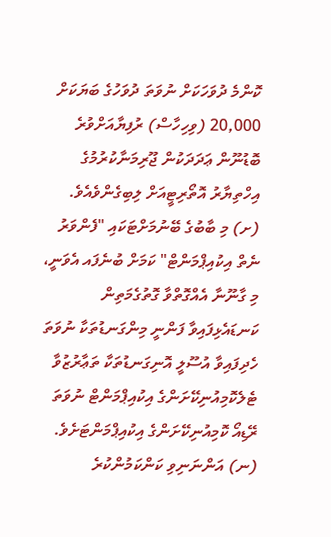ކޮންމެ ދުވަހަކަށް ނުވަތަ ދުވަހުގެ ބަޔަކަށް 20,000 (ވިހިހާސް) ރުފިޔާއަށްވުރެ ބޮޑުނޫން ޢަދަދަކުން ޖޫރިމަނާކުރުމުގެ އިހްތިޔާރު އޮތޯރިޓީއަށް ލިބިގެންވެއެވެ.
(ށ) މި ބާބުގެ ބޭނުމަށްޓަކައި "ފެންވަރު ނެތް އިކުއިޕްމަންޓް" ކަމަށް ބުނެފައ އެވަނީ، މި ގާނޫނާ އެއްގޮތްވާ ގޮތުގެމަތިން ކަނޑައެޅިފައިވާ ފަންނީ މިންގަނޑުތަކާ ނުވަތަ ހެދިފައިވާ އުސޫލީ އޮނިގަނޑުތަކާ ތަޢާރުޒުވާ ޓެލެކޮމިއުނިކޭށަންގެ އިކުއިޕްމަންޓް ނުވަތަ ރޭޑިއޯ ކޮމިއުނިކޭށަންގެ އިކުއިޕްމަންޓަށެވެ.
(ނ) އަންނަނިވި ކަންކަމުންކުރެ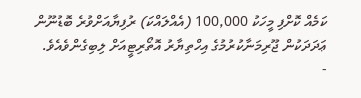ކަމެއް ކޮށްފި މީހަކު 100,000 (އެއްލައްކަ) ރުފިޔާއަށްވުރެ ބޮޑުނޫން ޢަދަދަކުން ޖޫރިމަނާކުރުމުގެ އިހްތިޔާރު އޮތޯރިޓީއަށް ލިބިގެންވެއެވެ.
-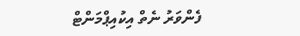ފެންވަރު ނެތް އިކުއިޕްމަންޓް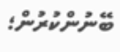ބޭނުންކުރުން؛